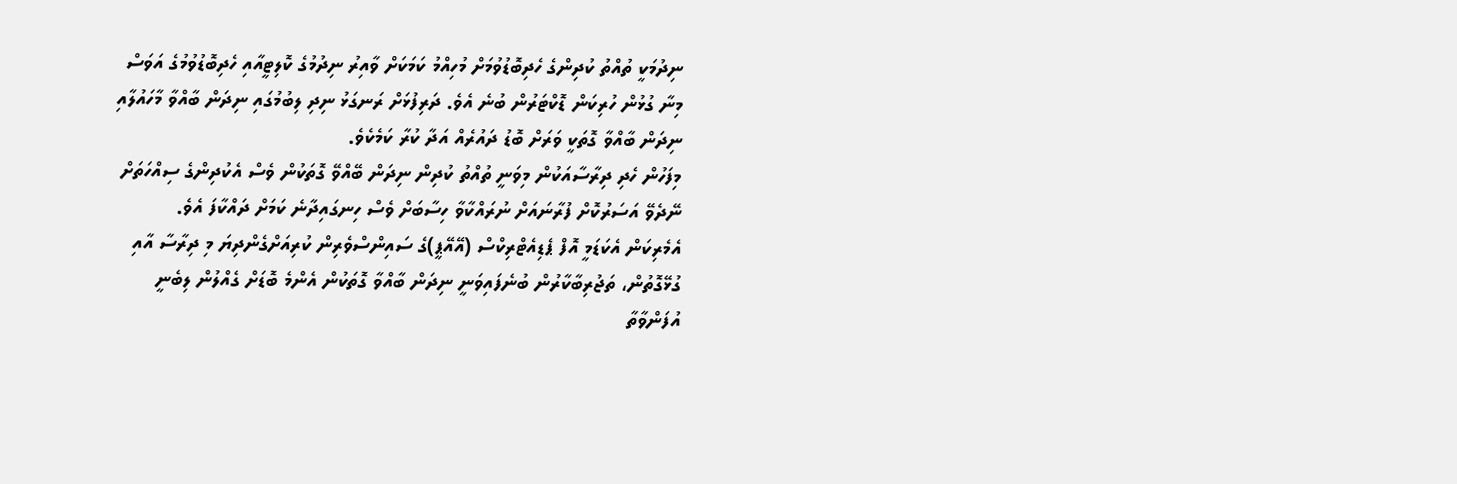ނިދުމަކީ ތުއްތު ކުދިންގެ ހެދިބޮޑުވުމަށް މުހިއްމު ކަމަކަށް ވާއިރު ނިދުމުގެ ކޮލިޓީއާއި ހެދިބޮޑުވުމުގެ އަވަސް މިނާ ގުޅުން ހުރިކަން ޑޮކްޓަރުން ބުނެ އެވެ. ދަރިފުޅަށް ރަނގަޅު ނިދި ލިބުމުގައި ނިދަން ބާއްވާ މާހައުލާއި ނިދަން ބާއްވާ ގޮތަކީ ވަރަށް ބޮޑު ދައުރެއް އަދާ ކުރާ ކަމެކެވެ.
މިފަހުން ހެދި ދިރާސާއަކުން މިވަނީ ތުއްތު ކުދިން ނިދަން ބޭއްވޭ ގޮތަކުން ވެސް އެކުދިންގެ ސިއްހަތަށް ނޭދެވޭ އަސަރުކޮށް ފުރާނައަށް ނުރައްކާވާ ހިސާބަށް ވެސް ހިނގައިދާނެ ކަމަށް ދައްކާފަ އެވެ.
އެމެރިކަން އެކަޑަމީ އޮފް ޕެޑިއެޓްރިކްސް (އޭއޭޕީ)ގެ ސައިންސްވެރިން ކުރިއަށްގެންދިޔަ މި ދިރާސާ އާއި ގުޅޭގޮތުން، ތަޖުރިބާކާރުން ބުނެފައިވަނީ ނިދަން ބާއްވާ ގޮތަކުން އެންމެ ބޮޑަށް ގެއްލުން ލިބެނީ އުފަންވާތާ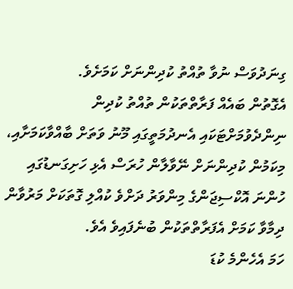ގިނަދުވަސް ނުވާ ތުއްތު ކުދިންނަށް ކަމަށެވެ.
އެގޮތުން ބައެއް ފަރާތްތަކުން ތުއްތު ކުދިން ނިންދެވުމަށްޓަކައި އެނދުމަތީގައި މޫނު ވަތަށް ބާއްވާކަމަށާއި، މިކަމުން ކުދިންނަށް ނޭވާލާން ހުރަސް އެޅި ހަށިގަނޑުގައި ހުންނަ އޮކްސިޖަންގެ މިންވަރު ދަށްވެ ކުއްލި ގޮތަކަށް މަރުވާން ދިމާވާ ކަމަށް އެފަރާތްތަކުން ބުނެފައިވެ އެވެ.
ހަމަ އެހެންމެ ކުޑަ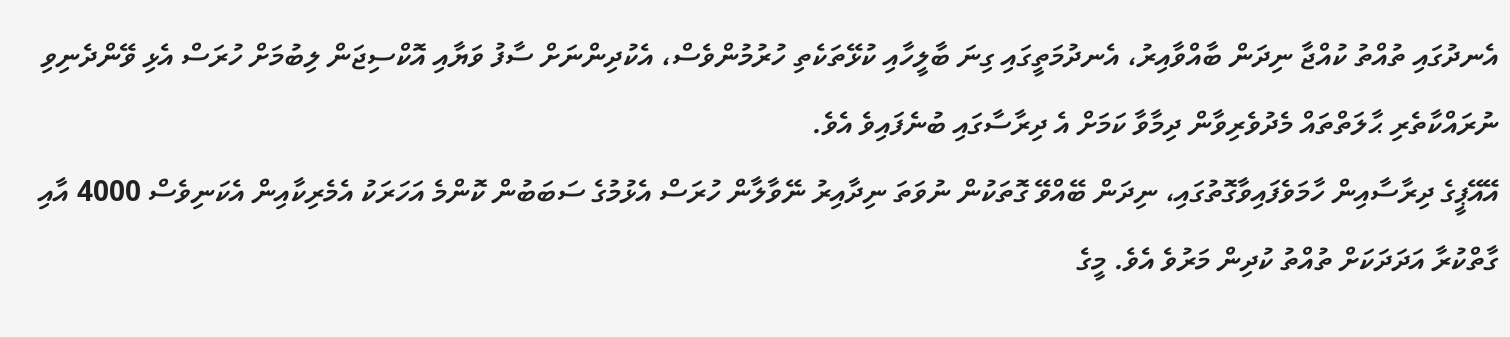އެނދުގައި ތުއްތު ކުއްޖާ ނިދަން ބާއްވާއިރު، އެނދުމަތީގައި ގިނަ ބާލީހާއި ކުޅޭތަކެތި ހުރުމުންވެސް، އެކުދިންނަށް ސާފު ވަޔާއި އޮކްސިޖަން ލިބުމަށް ހުރަސް އެޅި ވޭންދެނިވި ނުރައްކާތެރި ޙާލަތްތައް މެދުވެރިވާން ދިމާވާ ކަމަށް އެ ދިރާސާގައި ބުނެފައިވެ އެވެ.
އޭއޭޕީގެ ދިރާސާއިން ހާމަވެފައިވާގޮތުގައި، ނިދަން ބޭއްވޭ ގޮތަކުން ނުވަތަ ނިދާއިރު ނޭވާލާން ހުރަސް އެޅުމުގެ ސަބަބުން ކޮންމެ އަހަރަކު އެމެރިކާއިން އެކަނިވެސް 4000 އާއި ގާތްކުރާ އަދަދަކަށް ތުއްތު ކުދިން މަރުވެ އެވެ. މީގެ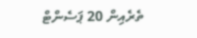ތެރެއިން 20 ޕަސެންޓް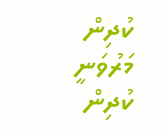ކުދިން މަރުވަނީ ކުދިން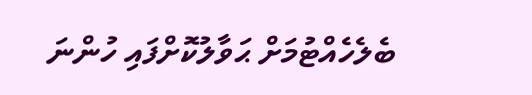ބެލެހެއްޓުމަށް ޙަވާލުކޮށްފައި ހުންނަ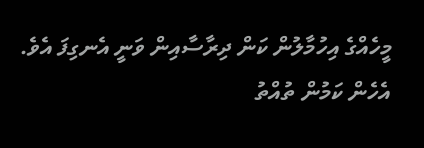މީހެއްގެ އިހުމާލުން ކަން ދިރާސާއިން ވަނީ އެނގިފަ އެވެ.
އެހެން ކަމުން ތުއްތު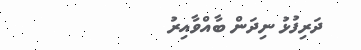ދަރިފުޅު ނިދަން ބާއްވާއިރު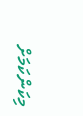މިކަންކަމަށް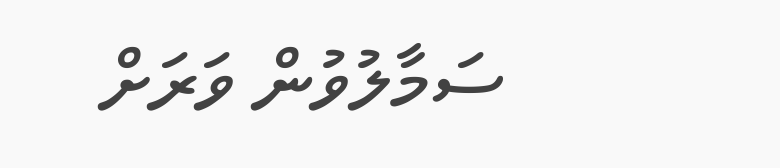ސަމާލުވުން ވަރަށް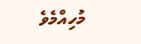މުހިއްމެވެ